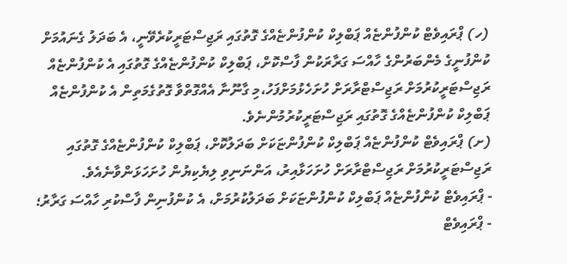(ހ) ޕްރައިވެޓް ކުންފުންޏެއް ޕަބްލިކް ކުންފުންޏެއްގެ ގޮތުގައި ރަޖިސްޓަރީކުރެވޭނީ، އެ ބަދަލު ގެނައުމަށް ކުންފުނީގެ މެންބަރުންގެ ހާއްސަ ގަރާރަކުން ފާސްކޮށް، ޕަބްލިކް ކުންފުންޏެއްގެ ގޮތުގައި އެ ކުންފުންޏެއް ރަޖިސްޓަރީކުރުމަށް ރަޖިސްޓްރާރަށް ހުށަހެޅުމަށްފަހު،މި ގާނޫނާ އެއްގޮތްވާ ގޮތުގެމަތިން އެ ކުންފުންޏެއް ޕަބްލިކް ކުންފުންޏެއްގެ ގޮތުގައި ރަޖިސްޓަރީކުރުމުންނެވެ.
(ށ) ޕްރައިވެޓް ކުންފުންޏެއް ޕަބްލިކް ކުންފުންޏަކަށް ބަދަލުކޮށް، ޕަބްލިކް ކުންފުންޏެއްގެ ގޮތުގައި ރަޖިސްޓަރީކުރުމަށް ރަޖިސްޓްރާރަށް ހުށަހަޅާއިރު، އަންނަނިވި ލިޔެކިޔުން ހުށަހަޅަންވާނެއެވެ.
- ޕްރައިވެޓް ކުންފުންޏެއް ޕަބްލިކް ކުންފުންޏަކަށް ބަދަލުކުރުމަށް، އެ ކުންފުނިން ފާސްކުރި ހާއްސަ ގަރާރު؛
- ޕްރައިވެޓް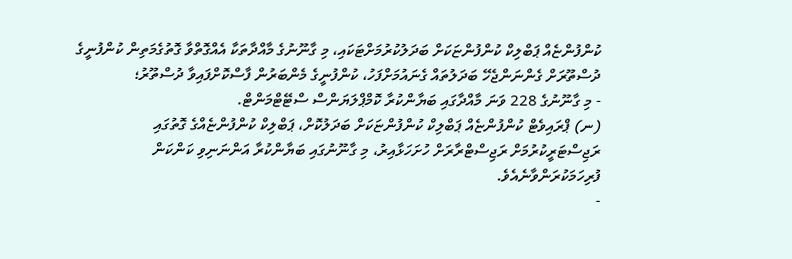ކުންފުންޏެއް ޕަބްލިކް ކުންފުންޏަކަށް ބަދަލުކުރުމަށްޓަކައި، މި ގާނޫނުގެ މާއްދާތަކާ އެއްގޮތްވާ ގޮތުގެމަތިން ކުންފުނީގެ ދުސްތޫރަށް ގެންނަންޖެހޭ ބަދަލުތައް ގެނައުމަށްފަހު، ކުންފުނީގެ މެންބަރުން ފާސްކޮށްފައިވާ ދުސްތޫރު؛
- މި ގާނޫނުގެ 228 ވަނަ މާއްދާގައި ބަޔާންކުރާ ކޮމްޕްލަޔަންސް ސްޓޭޓްމަންޓް.
(ނ) ޕްރައިވެޓް ކުންފުންޏެއް ޕަބްލިކް ކުންފުންޏަކަށް ބަދަލުކޮށް، ޕަބްލިކް ކުންފުންޏެއްގެ ގޮތުގައި ރަޖިސްޓަރީކުރުމަށް ރަޖިސްޓްރާރަށް ހުށަހަޅާއިރު، މި ގާނޫނުގައި ބަޔާންކުރާ އަންނަނިވި ކަންކަން ފުރިހަމަކުރަންވާނެއެވެ.
-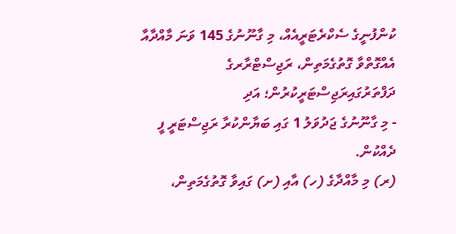ކުންފުނީގެ ސެކްރެޓަރީއެއް، މި ގާނޫނުގެ 145 ވަނަ މާއްދާއާ އެއްގޮތްވާ ގޮތުގެމަތިން، ރަޖިސްޓްރާރގެ ދަފްތަރުގައިރަޖިސްޓަރީކުރުން؛ އަދި
- މި ގާނޫނުގެ ޖަދުވަލު 1 ގައި ބަޔާންކުރާ ރަޖިސްޓަރީ ފީ ދެއްކުން.
(ރ) މި މާއްދާގެ (ހ) އާއި (ށ) ގައިވާ ގޮތުގެމަތިން،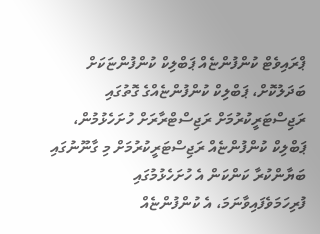ޕްރައިވެޓް ކުންފުންޏެއް ޕަބްލިކް ކުންފުންޏަކަށް ބަދަލުކޮށް، ޕަބްލިކް ކުންފުންޏެއްގެ ގޮތުގައި ރަޖިސްޓަރީކުރުމަށް ރަޖިސްޓްރާރަށް ހުށަހެޅުމުން، ޕަބްލިކް ކުންފުންޏެއް ރަޖިސްޓަރީކުރުމަށް މި ގާނޫނުގައި ބަޔާންކުރާ ކަންކަން އެ ހުށަހެޅުމުގައި ފުރިހަމަވެފައިވާނަމަ، އެ ކުންފުންޏެއް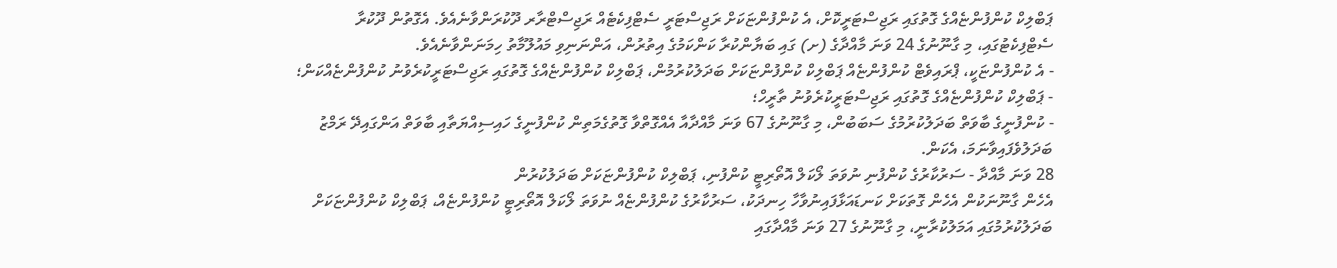ޕަބްލިކް ކުންފުންޏެއްގެ ގޮތުގައި ރަޖިސްޓަރީކޮށް، އެ ކުންފުންޏަކަށް ރަޖިސްޓަރީ ސެޓްފިކެޓެއް ރަޖިސްޓްރާރ ދޫކުރަންވާނެއެވެ. އެގޮތުން ދޫކުރާ ސެޓްފިކެޓުގައި، މި ގާނޫނުގެ 24 ވަނަ މާއްދާގެ (ށ) ގައި ބަޔާންކުރާ ކަންކަމުގެ އިތުރުން، އަންނަނިވި މައުލޫމާތު ހިމަނަންވާނެއެވެ.
- އެ ކުންފުންޏަކީ، ޕްރައިވެޓް ކުންފުންޏެއް ޕަބްލިކް ކުންފުންޏަކަށް ބަދަލުކުރުމުން، ޕަބްލިކް ކުންފުންޏެއްގެ ގޮތުގައި ރަޖިސްޓަރީކުރެވުނު ކުންފުންޏެއްކަން؛
- ޕަބްލިކް ކުންފުންޏެއްގެ ގޮތުގައި ރަޖިސްޓަރީކުރެވުނު ތާރީހް؛
- ކުންފުނީގެ ބާވަތް ބަދަލުކުރުމުގެ ސަބަބުން، މި ގާނޫނުގެ 67 ވަނަ މާއްދާއާ އެއްގޮތްވާ ގޮތުގެމަތިން ކުންފުނީގެ ހައިސިއްޔަތާއި ބާވަތް އަންގައިދޭ ރަމްޒު ބަދަލުވެފައިވާނަމަ، އެކަން.
28 ވަނަ މާއްދާ - ސަރުކާރުގެ ކުންފުނި ނުވަތަ ލޯކަލް އޮތޯރިޓީ ކުންފުނި، ޕަބްލިކް ކުންފުންޏަކަށް ބަދަލުކުރުން
އެހެން ގާނޫނަކުން އެހެން ގޮތަކަށް ކަނޑައަޅާފައިނުވާހާ ހިނދަކު، ސަރުކާރުގެ ކުންފުންޏެއް ނުވަތަ ލޯކަލް އޮތޯރިޓީ ކުންފުންޏެއް، ޕަބްލިކް ކުންފުންޏަކަށް ބަދަލުކުރުމުގައި އަމަލުކުރާނީ، މި ގާނޫނުގެ 27 ވަނަ މާއްދާގައި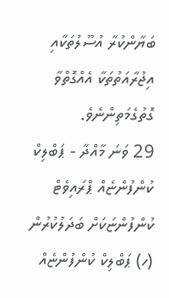ބަޔާންކުރާ އުސޫލުތަކާއި އިޖުރާއަތުތަކާ އެއްގޮތްވާ ގޮތުގެމަތިންނެވެ.
29 ވަނަ މާއްދާ - ޕަބްލިކް ކުންފުންޏެއް ޕްރައިވެޓް ކުންފުންޏަކަށް ބަދަލުކުރުން
(ހ) ޕަބްލިކް ކުންފުންޏެއް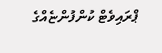ޕްރައިވެޓް ކުންފުންޏެއްގެ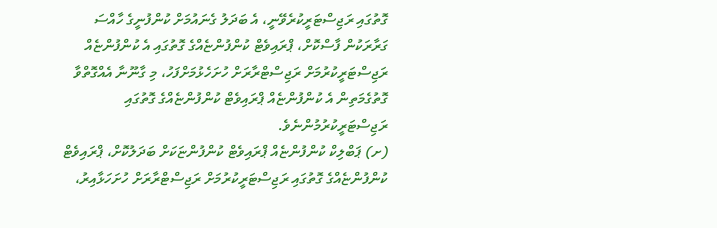ގޮތުގައި ރަޖިސްޓަރީކުރެވޭނީ، އެ ބަދަލު ގެނައުމަށް ކުންފުނީގެ ހާއްސަ ގަރާރަކުން ފާސްކޮށް، ޕްރައިވެޓް ކުންފުންޏެއްގެ ގޮތުގައި އެ ކުންފުންޏެއް ރަޖިސްޓަރީކުރުމަށް ރަޖިސްޓްރާރަށް ހުށަހެޅުމަށްފަހު، މި ގާނޫނާ އެއްގޮތްވާ ގޮތުގެމަތިން އެ ކުންފުންޏެއް ޕްރައިވެޓް ކުންފުންޏެއްގެ ގޮތުގައި ރަޖިސްޓަރީކުރުމުންނެވެ.
(ށ) ޕަބްލިކް ކުންފުންޏެއް ޕްރައިވެޓް ކުންފުންޏަކަށް ބަދަލުކޮށް، ޕްރައިވެޓް ކުންފުންޏެއްގެ ގޮތުގައި ރަޖިސްޓަރީކުރުމަށް ރަޖިސްޓްރާރަށް ހުށަހަޅާއިރު،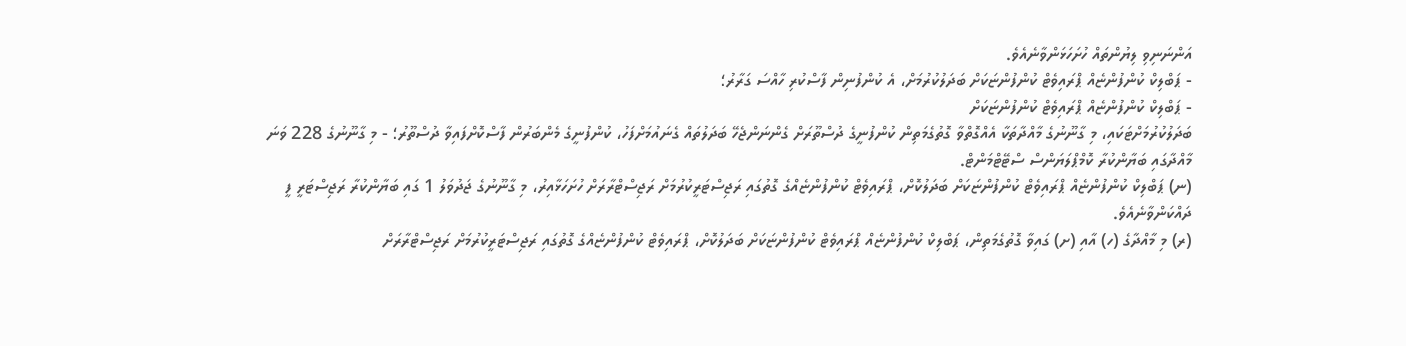އަންނަނިވި ލިޔުންތައް ހުށަހަޅަންވާނެއެވެ.
- ޕަބްލިކް ކުންފުންޏެއް ޕްރައިވެޓް ކުންފުންޏަކަށް ބަދަލުކުރުމަށް، އެ ކުންފުނިން ފާސްކުރި ހާއްސަ ގަރާރު؛
- ޕަބްލިކް ކުންފުންޏެއް ޕްރައިވެޓް ކުންފުންޏަކަށް
ބަދަލުކުރުމަށްޓަކައި، މި ގާނޫނުގެ މާއްދާތަކާ އެއްގޮތްވާ ގޮތުގެމަތިން ކުންފުނީގެ ދުސްތޫރަށް ގެންނަންޖެހޭ ބަދަލުތައް ގެނައުމަށްފަހު، ކުންފުނީގެ މެންބަރުން ފާސްކޮށްފައިވާ ދުސްތޫރު؛ - މި ގާނޫނުގެ 228 ވަނަ މާއްދާގައި ބަޔާންކުރާ ކޮމްޕްލަޔަންސް ސްޓޭޓްމަންޓް.
(ނ) ޕަބްލިކް ކުންފުންޏެއް ޕްރައިވެޓް ކުންފުންޏަކަށް ބަދަލުކޮށް، ޕްރައިވެޓް ކުންފުންޏެއްގެ ގޮތުގައި ރަޖިސްޓަރީކުރުމަށް ރަޖިސްޓްރާރަށް ހުށަހަޅާއިރު، މި ގާނޫނުގެ ޖަދުވަލު 1 ގައި ބަޔާންކުރާ ރަޖިސްޓަރީ ފީ ދައްކަންވާނެއެވެ.
(ރ) މި މާއްދާގެ (ހ) އާއި (ށ) ގައިވާ ގޮތުގެމަތިން، ޕަބްލިކް ކުންފުންޏެއް ޕްރައިވެޓް ކުންފުންޏަކަށް ބަދަލުކޮށް، ޕްރައިވެޓް ކުންފުންޏެއްގެ ގޮތުގައި ރަޖިސްޓަރީކުރުމަށް ރަޖިސްޓްރާރަށް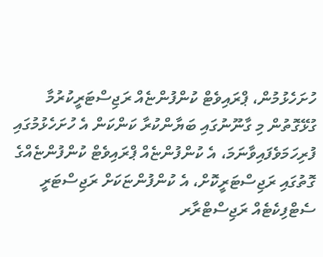ހުށަހެޅުމުން، ޕްރައިވެޓް ކުންފުންޏެއް ރަޖިސްޓަރީކުރުމާ ގުޅޭގޮތުން މި ގާނޫނުގައި ބަޔާންކުރާ ކަންކަން އެ ހުށަހެޅުމުގައި ފުރިހަމަވެފައިވާނަމަ، އެ ކުންފުންޏެއް ޕްރައިވެޓް ކުންފުންޏެއްގެ ގޮތުގައި ރަޖިސްޓަރީކޮށް، އެ ކުންފުންޏަކަށް ރަޖިސްޓަރީ ސެޓްފިކެޓެއް ރަޖިސްޓްރާރ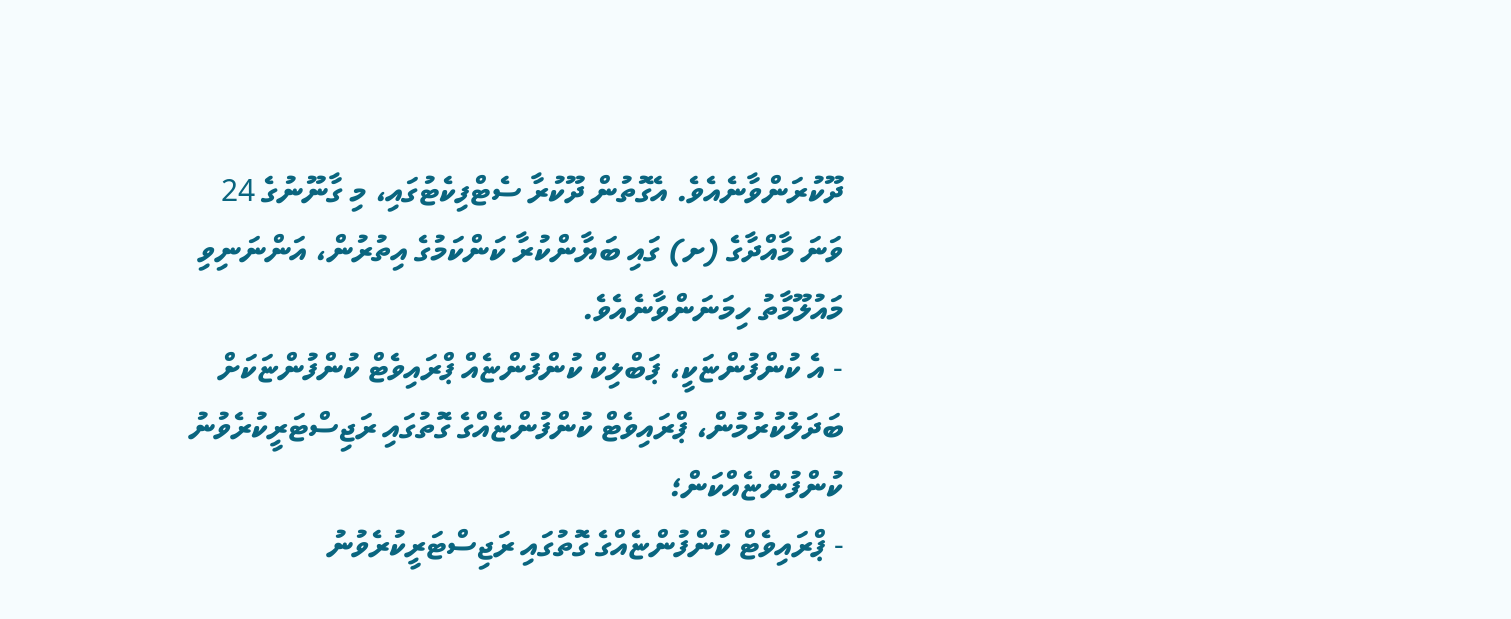ދޫކުރަންވާނެއެވެ. އެގޮތުން ދޫކުރާ ސެޓްފިކެޓުގައި، މި ގާނޫނުގެ 24 ވަނަ މާއްދާގެ (ށ) ގައި ބަޔާންކުރާ ކަންކަމުގެ އިތުރުން، އަންނަނިވި މައުލޫމާތު ހިމަނަންވާނެއެވެ.
- އެ ކުންފުންޏަކީ، ޕަބްލިކް ކުންފުންޏެއް ޕްރައިވެޓް ކުންފުންޏަކަށް ބަދަލުކުރުމުން، ޕްރައިވެޓް ކުންފުންޏެއްގެ ގޮތުގައި ރަޖިސްޓަރީކުރެވުނު ކުންފުންޏެއްކަން؛
- ޕްރައިވެޓް ކުންފުންޏެއްގެ ގޮތުގައި ރަޖިސްޓަރީކުރެވުނު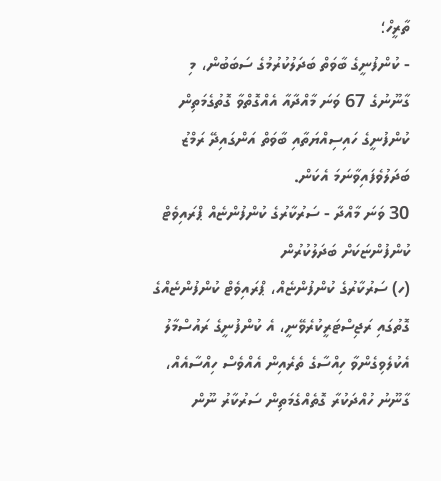ތާރީހް؛
- ކުންފުނީގެ ބާވަތް ބަދަލުކުރުމުގެ ސަބަބުން، މި ގާނޫނުގެ 67 ވަނަ މާއްދާއާ އެއްގޮތްވާ ގޮތުގެމަތިން ކުންފުނީގެ ހައިސިއްޔަތާއި ބާވަތް އަންގައިދޭ ރަމްޒު ބަދަލުވެފައިވާނަމަ އެކަން.
30 ވަނަ މާއްދާ - ސަރުކާރުގެ ކުންފުންޏެއް ޕްރައިވެޓް ކުންފުންޏަކަށް ބަދަލުކުރުން
(ހ) ސަރުކާރުގެ ކުންފުންޏެއް، ޕްރައިވެޓް ކުންފުންޏެއްގެ ގޮތުގައި ރަޖިސްޓަރީކުރެވޭނީ، އެ ކުންފުނީގެ ރައުސްމާލު އެކުލެވިގެންވާ ހިއްސާގެ ތެރެއިން އެއްވެސް ހިއްސާއެއް، ގާނޫނު ހުއްދަކުރާ ގޮތެއްގެމަތިން ސަރުކާރު ނޫން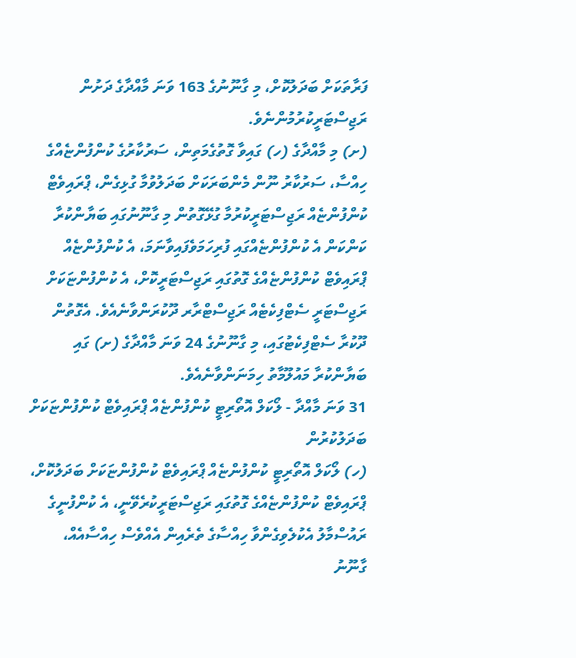ފަރާތަކަށް ބަދަލުކޮށް، މި ގާނޫނުގެ 163 ވަނަ މާއްދާގެ ދަށުން ރަޖިސްޓަރީކުރުމުންނެވެ.
(ށ) މި މާއްދާގެ (ހ) ގައިވާ ގޮތުގެމަތިން، ސަރުކާރުގެ ކުންފުންޏެއްގެ ހިއްސާ، ސަރުކާރު ނޫން މެންބަރަކަށް ބަދަލުވުމާ ގުޅިގެން، ޕްރައިވެޓް ކުންފުންޏެއް ރަޖިސްޓަރީކުރުމާ ގުޅޭގޮތުން މި ގާނޫނުގައި ބަޔާންކުރާ ކަންކަން އެ ކުންފުންޏެއްގައި ފުރިހަމަވެފައިވާނަމަ، އެ ކުންފުންޏެއް ޕްރައިވެޓް ކުންފުންޏެއްގެ ގޮތުގައި ރަޖިސްޓަރީކޮށް، އެ ކުންފުންޏަކަށް ރަޖިސްޓަރީ ސެޓްފިކެޓެއް ރަޖިސްޓްރާރ ދޫކުރަންވާނެއެވެ. އެގޮތުން ދޫކުރާ ސެޓްފިކެޓުގައި، މި ގާނޫނުގެ 24 ވަނަ މާއްދާގެ (ށ) ގައި ބަޔާންކުރާ މައުލޫމާތު ހިމަނަންވާނެއެވެ.
31 ވަނަ މާއްދާ - ލޯކަލް އޮތޯރިޓީ ކުންފުންޏެއް ޕްރައިވެޓް ކުންފުންޏަކަށް ބަދަލުކުރުން
(ހ) ލޯކަލް އޮތޯރިޓީ ކުންފުންޏެއް ޕްރައިވެޓް ކުންފުންޏަކަށް ބަދަލުކޮށް، ޕްރައިވެޓް ކުންފުންޏެއްގެ ގޮތުގައި ރަޖިސްޓަރީކުރެވޭނީ، އެ ކުންފުނީގެ ރައުސްމާލު އެކުލެވިގެންވާ ހިއްސާގެ ތެރެއިން އެއްވެސް ހިއްސާއެއް، ގާނޫނު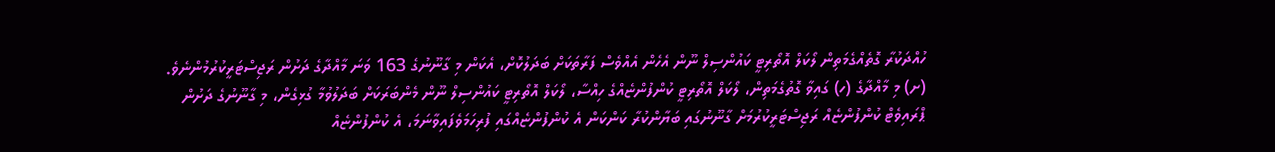ހުއްދަކުރާ ގޮތެއްގެމަތިން ލޯކަލް އޮތޯރިޓީ ކައުންސިލް ނޫން އެހެން އެއްވެސް ފަރާތަކަށް ބަދަލުކޮށް، އެކަން މި ގާނޫނުގެ 163 ވަނަ މާއްދާގެ ދަށުން ރަޖިސްޓަރީކުރުމުންނެވެ.
(ށ) މި މާއްދާގެ (ހ) ގައިވާ ގޮތުގެމަތިން، ލޯކަލް އޮތޯރިޓީ ކުންފުންޏެއްގެ ހިއްސާ، ލޯކަލް އޮތޯރިޓީ ކައުންސިލް ނޫން މެންބަރަކަށް ބަދަލުވުމާ ގުޅިގެން، މި ގާނޫނުގެ ދަށުން ޕްރައިވެޓް ކުންފުންޏެއް ރަޖިސްޓަރީކުރުމަށް ގާނޫނުގައި ބަޔާންކުރާ ކަންކަން އެ ކުންފުންޏެއްގައި ފުރިހަމަވެފައިވާނަމަ، އެ ކުންފުންޏެއް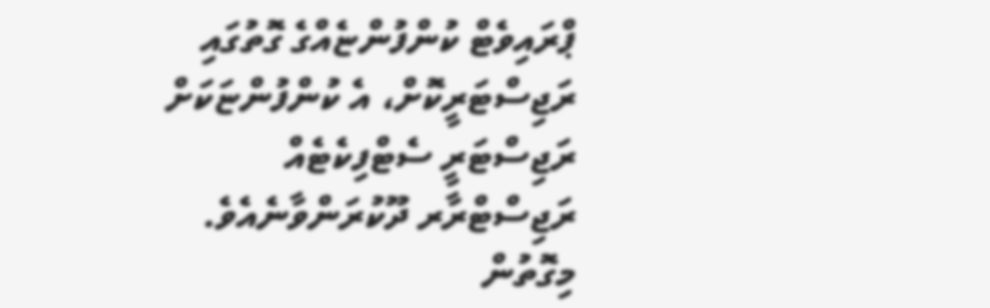ޕްރައިވެޓް ކުންފުންޏެއްގެ ގޮތުގައި ރަޖިސްޓަރީކޮށް، އެ ކުންފުންޏަކަށް ރަޖިސްޓަރީ ސެޓްފިކެޓެއް ރަޖިސްޓްރާރ ދޫކުރަންވާނެއެވެ. މިގޮތުން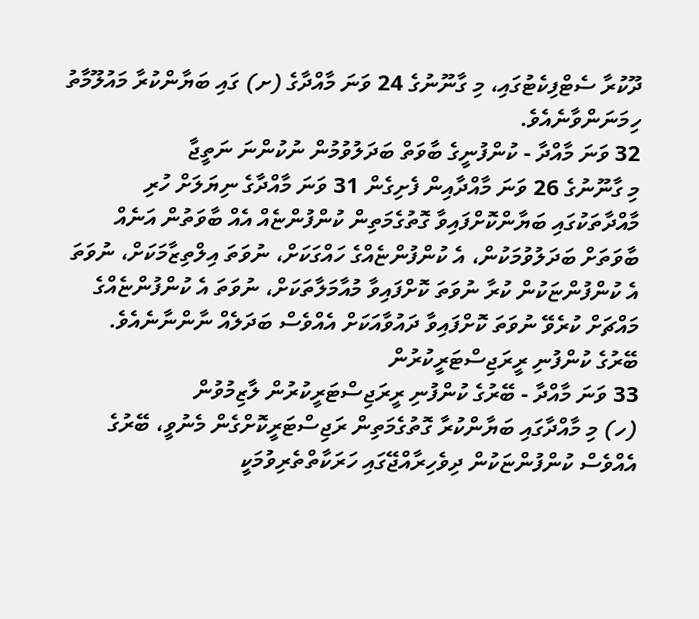ދޫކުރާ ސެޓްފިކެޓުގައި، މި ގާނޫނުގެ 24 ވަނަ މާއްދާގެ (ށ) ގައި ބަޔާންކުރާ މައުލޫމާތު ހިމަނަންވާނެއެވެ.
32 ވަނަ މާއްދާ - ކުންފުނީގެ ބާވަތް ބަދަލުވުމުން ނުކުންނަ ނަތީޖާ
މި ގާނޫނުގެ 26 ވަނަ މާއްދާއިން ފެށިގެން 31 ވަނަ މާއްދާގެ ނިޔަލަށް ހުރި މާއްދާތަކުގައި ބަޔާންކޮށްފައިވާ ގޮތުގެމަތިން ކުންފުންޏެއް އެއް ބާވަތުން އަނެއް ބާވަތަށް ބަދަލުވުމަކުން، އެ ކުންފުންޏެއްގެ ހައްގަކަށް، ނުވަތަ އިލްތިޒާމަކަށް، ނުވަތަ އެ ކުންފުންޏަކުން ކުރާ ނުވަތަ ކޮށްފައިވާ މުއާމަލާތަކަށް، ނުވަތަ އެ ކުންފުންޏެއްގެ މައްޗަށް ކުރެވޭ ނުވަތަ ކޮށްފައިވާ ދައުވާއަކަށް އެއްވެސް ބަދަލެއް ނާންނާނެއެވެ.
ބޭރުގެ ކުންފުނި ރީރަޖިސްޓަރީކުރުން
33 ވަނަ މާއްދާ - ބޭރުގެ ކުންފުނި ރީރަޖިސްޓަރީކުރުން ލާޒިމުވުން
(ހ) މި މާއްދާގައި ބަޔާންކުރާ ގޮތުގެމަތިން ރަޖިސްޓަރީކޮށްގެން މެނުވީ، ބޭރުގެ އެއްވެސް ކުންފުންޏަކުން ދިވެހިރާއްޖޭގައި ހަރަކާތްތެރިވުމަކީ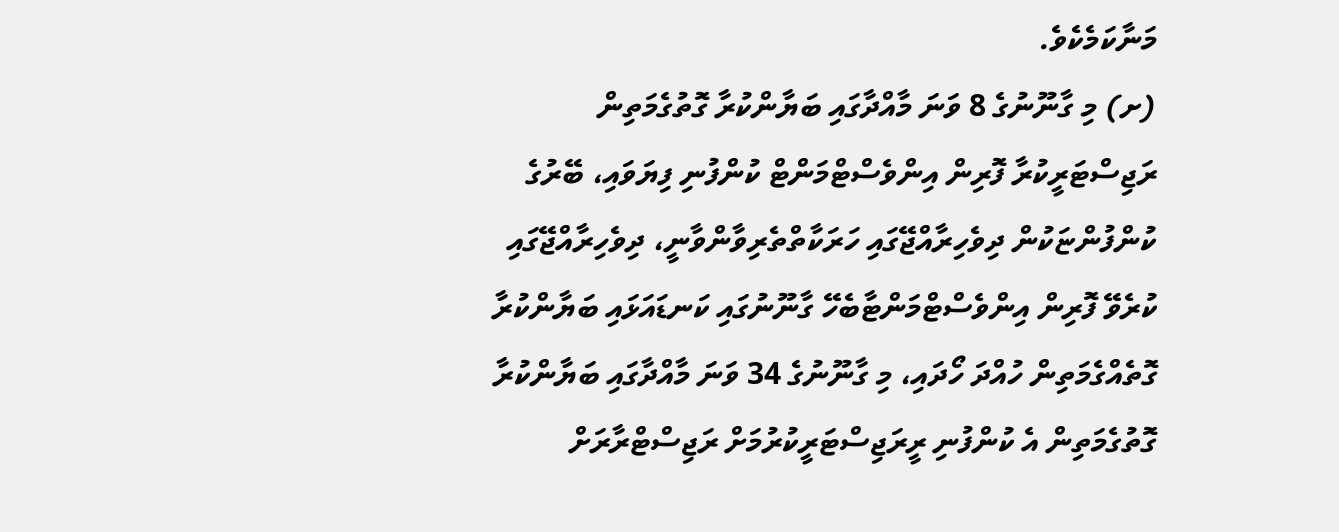މަނާކަމެކެވެ.
(ށ) މި ގާނޫނުގެ 8 ވަނަ މާއްދާގައި ބަޔާންކުރާ ގޮތުގެމަތިން ރަޖިސްޓަރީކުރާ ފޮރިން އިންވެސްޓްމަންޓް ކުންފުނި ފިޔަވައި، ބޭރުގެ ކުންފުންޏަކުން ދިވެހިރާއްޖޭގައި ހަރަކާތްތެރިވާންވާނީ، ދިވެހިރާއްޖޭގައި ކުރެވޭ ފޮރިން އިންވެސްޓްމަންޓާބެހޭ ގާނޫނުގައި ކަނޑައަޅައި ބަޔާންކުރާ ގޮތެއްގެމަތިން ހުއްދަ ހޯދައި، މި ގާނޫނުގެ 34 ވަނަ މާއްދާގައި ބަޔާންކުރާ ގޮތުގެމަތިން އެ ކުންފުނި ރީރަޖިސްޓަރީކުރުމަށް ރަޖިސްޓްރާރަށް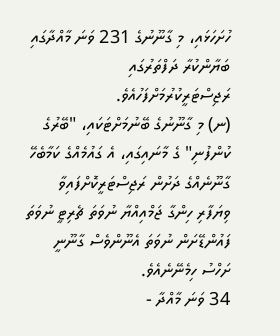ހުށަހަޅައި، މި ގާނޫނުގެ 231 ވަނަ މާއްދާގައި ބަޔާންކުރާ ދަފްތަރުގައި ރަޖިސްޓަރީކުރުމަށްފަހުއެވެ.
(ނ) މި ގާނޫނުގެ ބޭނުމަށްޓަކައި، "ބޭރުގެ ކުންފުނި" ގެ މާނައިގައި، އެ ގައުމެއްގެ ކަމާބެހޭ ގާނޫނެއްގެ ދަށުން ރަޖިސްޓަރީކޮށްފައިވާ ވިޔަފާރި ހިންގާ ޖަމްއިއްޔާ ނުވަތަ ޗެރިޓީ ނުވަތަ ފައުންޑޭށަން ނުވަތަ އެނޫންވެސް ގާނޫނީ ށަހްސު ހިމެނޭނެއެވެ.
34 ވަނަ މާއްދާ -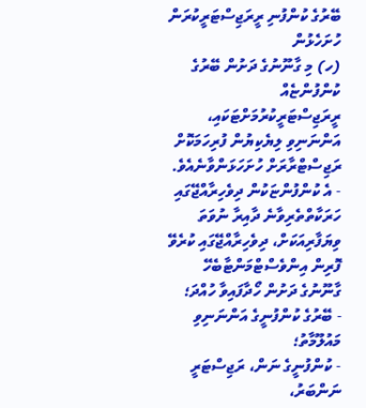ބޭރުގެ ކުންފުނި ރީރަޖިސްޓަރީކުރަން ހުށަހެޅުން
(ހ) މި ގާނޫނުގެ ދަށުން ބޭރުގެ ކުންފުންޏެއް ރީރަޖިސްޓަރީކުރުމަށްޓަކައި، އަންނަނިވި ލިޔެކިޔުން ފުރިހަމަކޮށް ރަޖިސްޓްރާރަށް ހުށަހަޅަންވާނެއެވެ.
- އެ ކުންފުންޏަކުން ދިވެހިރާއްޖޭގައި ހަރަކާތްތެރިވާނެ ދާއިރާ ނުވަތަ ވިޔަފާރިއަކަށް، ދިވެހިރާއްޖޭގައި ކުރެވޭ ފޮރިން އިންވެސްޓްމަންޓާބެހޭ ގާނޫނުގެ ދަށުން ހޯދާފައިވާ ހުއްދަ؛
- ބޭރުގެ ކުންފުނީގެ އަންނަނިވި މައުލޫމާތު؛
- ކުންފުނީގެ ނަން، ރަޖިސްޓަރީ ނަންބަރު،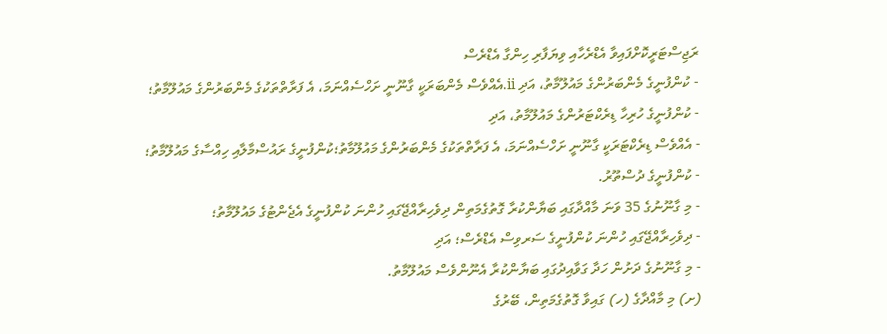ރަޖިސްޓަރީކޮށްފައިވާ އެޑްރެހާއި ވިޔަފާރި ހިންގާ އެޑްރެސް
- ކުންފުނީގެ މެންބަރުންގެ މައުލޫމާތު، އަދި ii.އެއްވެސް މެންބަރަކީ ގާނޫނީ ށަހްސެއްނަމަ، އެ ފަރާތްތަކުގެ މެންބަރުންގެ މައުލޫމާތު؛
- ކުންފުނީގެ ހުރިހާ ޑިރެކްޓަރުންގެ މައުލޫމާތު، އަދި
- އެއްވެސް ޑިރެކްޓަރަކީ ގާނޫނީ ށަހްސެއްނަމަ، އެ ފަރާތްތަކުގެ މެންބަރުންގެ މައުލޫމާތު؛ކުންފުނީގެ ރައުސްމާލާއި ހިއްސާގެ މައުލޫމާތު؛
- ކުންފުނީގެ ދުސްތޫރު.
- މި ގާނޫނުގެ 35 ވަނަ މާއްދާގައި ބަޔާންކުރާ ގޮތުގެމަތިން ދިވެހިރާއްޖޭގައި ހުންނަ ކުންފުނީގެ އެޖެންޓުގެ މައުލޫމާތު؛
- ދިވެހިރާއްޖޭގައި ހުންނަ ކުންފުނީގެ ސަރވިސް އެޑްރެސް؛ އަދި
- މި ގާނޫނުގެ ދަށުން ހަދާ ގަވާއިދުގައި ބަޔާންކުރާ އެނޫންވެސް މައުލޫމާތު.
(ށ) މި މާއްދާގެ (ހ) ގައިވާ ގޮތުގެމަތިން، ބޭރުގެ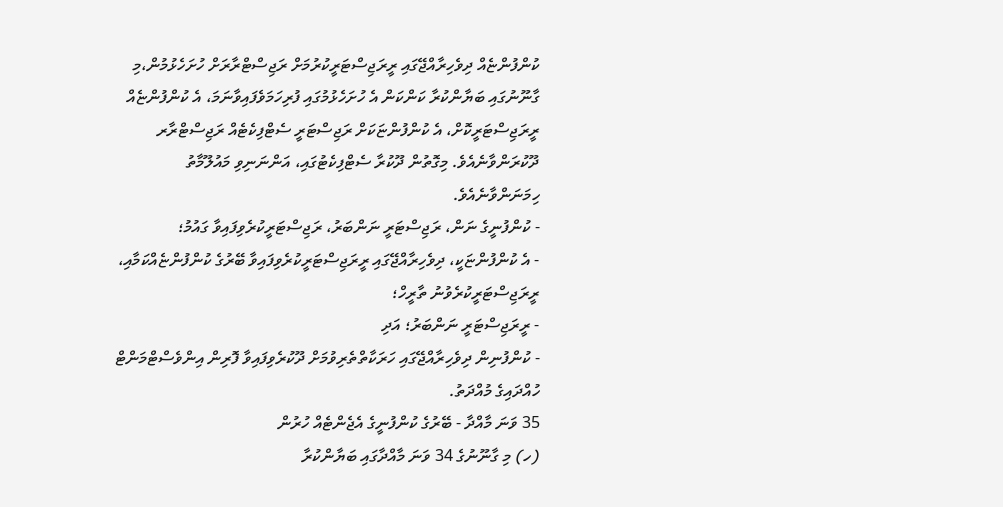ކުންފުންޏެއް ދިވެހިރާއްޖޭގައި ރީރަޖިސްޓަރީކުރުމަށް ރަޖިސްޓްރާރަށް ހުށަހެޅުމުން،މި ގާނޫނުގައި ބަޔާންކުރާ ކަންކަން އެ ހުށަހެޅުމުގައި ފުރިހަމަވެފައިވާނަމަ، އެ ކުންފުންޏެއް ރީރަޖިސްޓަރީކޮށް، އެ ކުންފުންޏަކަށް ރަޖިސްޓަރީ ސެޓްފިކެޓެއް ރަޖިސްޓްރާރ ދޫކުރަންވާނެއެވެ. މިގޮތުން ދޫކުރާ ސެޓްފިކެޓުގައި، އަންނަނިވި މައުލޫމާތު ހިމަނަންވާނެއެވެ.
- ކުންފުނީގެ ނަން، ރަޖިސްޓަރީ ނަންބަރު، ރަޖިސްޓަރީކުރެވިފައިވާ ގައުމު؛
- އެ ކުންފުންޏަކީ، ދިވެހިރާއްޖޭގައި ރީރަޖިސްޓަރީކުރެވިފައިވާ ބޭރުގެ ކުންފުންޏެއްކަމާއި، ރީރަޖިސްޓަރީކުރެވުނު ތާރީހް؛
- ރީރަޖިސްޓަރީ ނަންބަރު؛ އަދި
- ކުންފުނިން ދިވެހިރާއްޖޭގައި ހަރަކާތްތެރިވުމަށް ދޫކުރެވިފައިވާ ފޮރިން އިންވެސްޓްމަންޓް ހުއްދައިގެ މުއްދަތު.
35 ވަނަ މާއްދާ - ބޭރުގެ ކުންފުނީގެ އެޖެންޓެއް ހުރުން
(ހ) މި ގާނޫނުގެ 34 ވަނަ މާއްދާގައި ބަޔާންކުރާ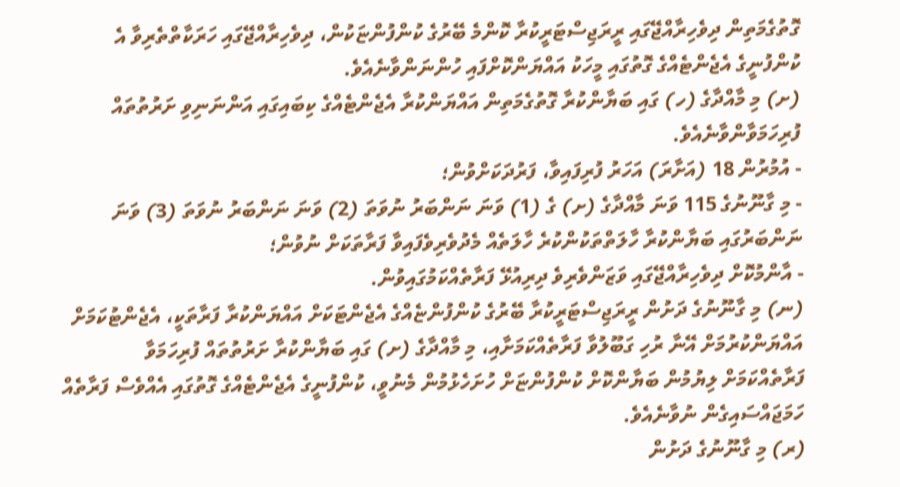ގޮތުގެމަތިން ދިވެހިރާއްޖޭގައި ރީރަޖިސްޓަރީކުރާ ކޮންމެ ބޭރުގެ ކުންފުންޏަކުން، ދިވެހިރާއްޖޭގައި ހަރަކާތްތެރިވާ އެ ކުންފުނީގެ އެޖެންޓެއްގެ ގޮތުގައި މީހަކު އައްޔަންކޮށްފައި ހުންނަންވާނެއެވެ.
(ށ) މި މާއްދާގެ (ހ) ގައި ބަޔާންކުރާ ގޮތުގެމަތިން އައްޔަންކުރާ އެޖެންޓެއްގެ ކިބައިގައި އަންނަނިވި ށަރުތުތައް ފުރިހަމަވާންވާނެއެވެ.
- އުމުރުން 18 (އަށާރަ) އަހަރު ފުރިފައިވާ، ފަރުދަކަށްވުން؛
- މި ގާނޫނުގެ 115 ވަނަ މާއްދާގެ (ށ) ގެ (1) ވަނަ ނަންބަރު ނުވަތަ (2) ވަނަ ނަންބަރު ނުވަތަ (3) ވަނަ ނަންބަރުގައި ބަޔާންކުރާ ހާލަތްތަކުންކުރެ ހާލަތެއް މެދުވެރިވެފައިވާ ފަރާތަކަށް ނުވުން؛
- އާންމުކޮށް ދިވެހިރާއްޖޭގައި ވަޒަންވެރިވެ ދިރިއުޅޭ ފަރާތެއްކަމުގައިވުން.
(ނ) މި ގާނޫނުގެ ދަށުން ރީރަޖިސްޓަރީކުރާ ބޭރުގެ ކުންފުންޏެއްގެ އެޖެންޓަކަށް އައްޔަންކުރާ ފަރާތަކީ، އެޖެންޓުކަމަށް އައްޔަންކުރުމަށް އޭނާ ރުހި ގަބޫލުވާ ފަރާތެއްކަމަށާއި، މި މާއްދާގެ (ށ) ގައި ބަޔާންކުރާ ށަރުތުތައް ފުރިހަމަވާ ފަރާތެއްކަމަށް ލިޔުމުން ބަޔާންކޮށް ކުންފުންޏަށް ހުށަހެޅުމުން މެނުވީ، ކުންފުނީގެ އެޖެންޓެއްގެ ގޮތުގައި އެއްވެސް ފަރާތެއް ހަމަޖައްސައިގެން ނުވާނެއެވެ.
(ރ) މި ގާނޫނުގެ ދަށުން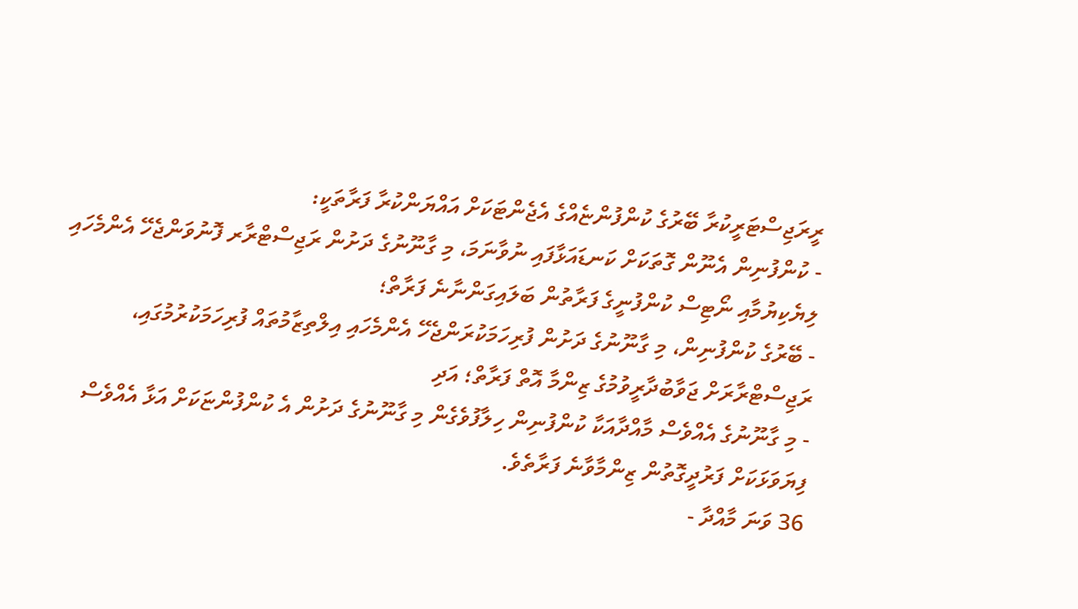ރީރަޖިސްޓަރީކުރާ ބޭރުގެ ކުންފުންޏެއްގެ އެޖެންޓަކަށް އައްޔަންކުރާ ފަރާތަކީ:
- ކުންފުނިން އެނޫން ގޮތަކަށް ކަނޑައަޅާފައި ނުވާނަމަ، މި ގާނޫނުގެ ދަށުން ރަޖިސްޓްރާރ ފޮނުވަންޖެހޭ އެންމެހައި ލިޔެކިޔުމާއި ނޯޓިސް ކުންފުނީގެ ފަރާތުން ބަލައިގަންނާނެ ފަރާތް؛
- ބޭރުގެ ކުންފުނިން، މި ގާނޫނުގެ ދަށުން ފުރިހަމަކުރަންޖެހޭ އެންމެހައި އިލްތިޒާމުތައް ފުރިހަމަކުރުމުގައި، ރަޖިސްޓްރާރަށް ޖަވާބުދާރީވުމުގެ ޒިންމާ އޮތް ފަރާތް؛ އަދި
- މި ގާނޫނުގެ އެއްވެސް މާއްދާއަކާ ކުންފުނިން ހިލާފުވެގެން މި ގާނޫނުގެ ދަށުން އެ ކުންފުންޏަކަށް އަޅާ އެއްވެސް ފިޔަވަޅަކަށް ފަރުދީގޮތުން ޒިންމާވާނެ ފަރާތެވެ.
36 ވަނަ މާއްދާ -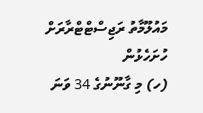މައުލޫމާތު ރަޖިސްޓްޓްރާރަށް ހުށަހެޅުން
(ހ) މި ގާނޫނުގެ 34 ވަނަ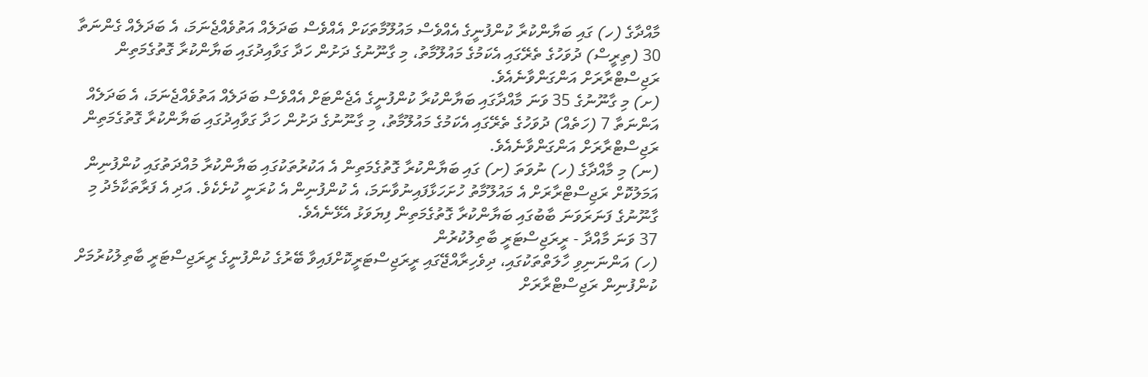މާއްދާގެ (ހ) ގައި ބަޔާންކުރާ ކުންފުނީގެ އެއްވެސް މައުލޫމާތަކަށް އެއްވެސް ބަދަލެއް އަތުވެއްޖެނަމަ، އެ ބަދަލެއް ގެންނަތާ 30 (ތިރީސް) ދުވަހުގެ ތެރޭގައި އެކަމުގެ މައުލޫމާތު، މި ގާނޫނުގެ ދަށުން ހަދާ ގަވާއިދުގައި ބަޔާންކުރާ ގޮތުގެމަތިން ރަޖިސްޓްރާރަށް އަންގަންވާނެއެވެ.
(ށ) މި ގާނޫނުގެ 35 ވަނަ މާއްދާގައި ބަޔާންކުރާ ކުންފުނީގެ އެޖެންޓަށް އެއްވެސް ބަދަލެއް އަތުވެއްޖެނަމަ، އެ ބަދަލެއް އަންނަތާ 7 (ހަތެއް) ދުވަހުގެ ތެރޭގައި އެކަމުގެ މައުލޫމާތު، މި ގާނޫނުގެ ދަށުން ހަދާ ގަވާއިދުގައި ބަޔާންކުރާ ގޮތުގެމަތިން ރަޖިސްޓްރާރަށް އަންގަންވާނެއެވެ.
(ނ) މި މާއްދާގެ (ހ) ނުވަތަ (ށ) ގައި ބަޔާންކުރާ ގޮތުގެމަތިން އެ އަކުރުތަކުގައި ބަޔާންކުރާ މުއްދަތުގައި ކުންފުނިން އަމަލުކޮށް ރަޖިސްޓްރާރަށް އެ މައުލޫމާތު ހުށަހަޅާފައިނުވާނަމަ، އެ ކުންފުނިން އެ ކުރަނީ ކުށެކެވެ. އަދި އެ ފަރާތަކާމެދު މި ގާނޫނުގެ ފަނަރަވަނަ ބާބުގައި ބަޔާންކުރާ ގޮތުގެމަތިން ފިޔަވަޅު އެޅޭނެއެވެ.
37 ވަނަ މާއްދާ - ރީރަޖިސްޓަރީ ބާތިލުކުރުން
(ހ) އަންނަނިވި ހާލަތްތަކުގައި، ދިވެހިރާއްޖޭގައި ރީރަޖިސްޓަރީކޮށްފައިވާ ބޭރުގެ ކުންފުނީގެ ރީރަޖިސްޓަރީ ބާތިލުކުރުމަށް ކުންފުނިން ރަޖިސްޓްރާރަށް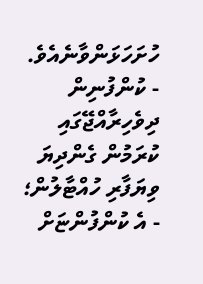ހުށަހަޅަންވާނެއެވެ.
- ކުންފުނިން ދިވެހިރާއްޖޭގައި ކުރަމުން ގެންދިޔަ ވިޔަފާރި ހުއްޓާލުން؛
- އެ ކުންފުންޏަށް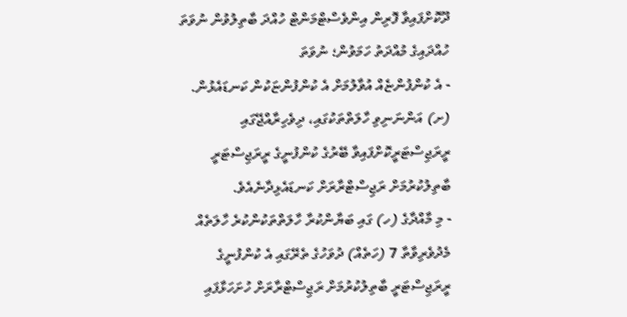ދޫކޮށްފައިވާ ފޮރިން އިންވެސްޓްމަންޓް ހުއްދަ ބާތިލުވުން ނުވަތަ ހުއްދައިގެ މުއްދަތު ހަމަވުން؛ ނުވަތަ
- އެ ކުންފުންޏެއް އުވާލުމަށް އެ ކުންފުންޏަކުން ކަނޑައެޅުން.
(ށ) އަންނަނިވި ހާލަތްތަކުގައި، ދިވެހިރާއްޖޭގައި ރީރަޖިސްޓަރީކޮށްފައިވާ ބޭރުގެ ކުންފުނީގެ ރީރަޖިސްޓަރީ ބާތިލުކުރުމަށް ރަޖިސްޓްރާރަށް ކަނޑައެޅިދާނެއެވެ.
- މި މާއްދާގެ (ހ) ގައި ބަޔާންކުރާ ހާލަތްތަކުންކުރެ ހާލަތެއް މެދުވެރިވާތާ 7 (ހަތެއް) ދުވަހުގެ ތެރޭގައި އެ ކުންފުނީގެ ރީރަޖިސްޓަރީ ބާތިލުކުރުމަށް ރަޖިސްޓްރާރަށް ހުށަހަޅާފައި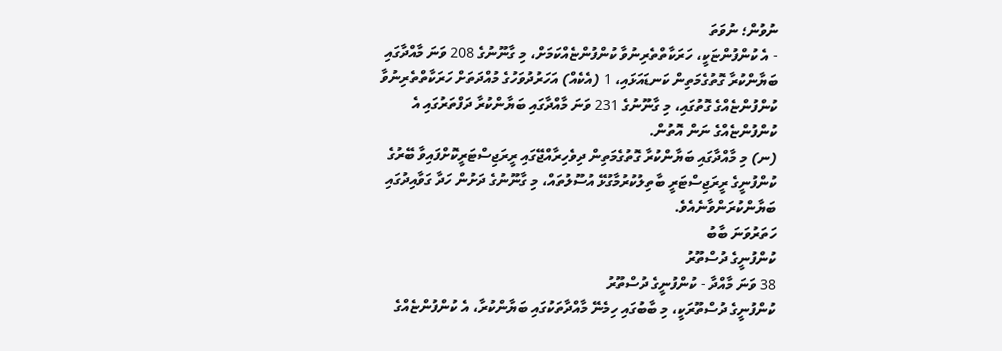ނުވުން؛ ނުވަތަ
- އެ ކުންފުންޏަކީ، ހަރަކާތްތެރިނުވާ ކުންފުންޏެއްކަމަށް، މި ގާނޫނުގެ 208 ވަނަ މާއްދާގައި ބަޔާންކުރާ ގޮތުގެމަތިން ކަނޑައަޅައި، 1 (އެކެއް) އަހަރުދުވަހުގެ މުއްދަތަށް ހަރަކާތްތެރިނުވާ ކުންފުންޏެއްގެ ގޮތުގައި، މި ގާނޫނުގެ 231 ވަނަ މާއްދާގައި ބަޔާންކުރާ ދަފްތަރުގައި އެ ކުންފުންޏެއްގެ ނަން އޮތުން.
(ނ) މި މާއްދާގައި ބަޔާންކުރާ ގޮތުގެމަތިން ދިވެހިރާއްޖޭގައި ރީރަޖިސްޓަރީކޮށްފައިވާ ބޭރުގެ ކުންފުނީގެ ރީރަޖިސްޓަރީ ބާތިލުކުރުމާގުޅޭ އުސޫލުތައް، މި ގާނޫނުގެ ދަށުން ހަދާ ގަވާއިދުގައި ބަޔާންކުރަންވާނެއެވެ.
ހަތަރުވަނަ ބާބު
ކުންފުނީގެ ދުސްތޫރު
38 ވަނަ މާއްދާ - ކުންފުނީގެ ދުސްތޫރު
ކުންފުނީގެ ދުސްތޫރަކީ، މި ބާބުގައި ހިމެނޭ މާއްދާތަކުގައި ބަޔާންކުރާ، އެ ކުންފުންޏެއްގެ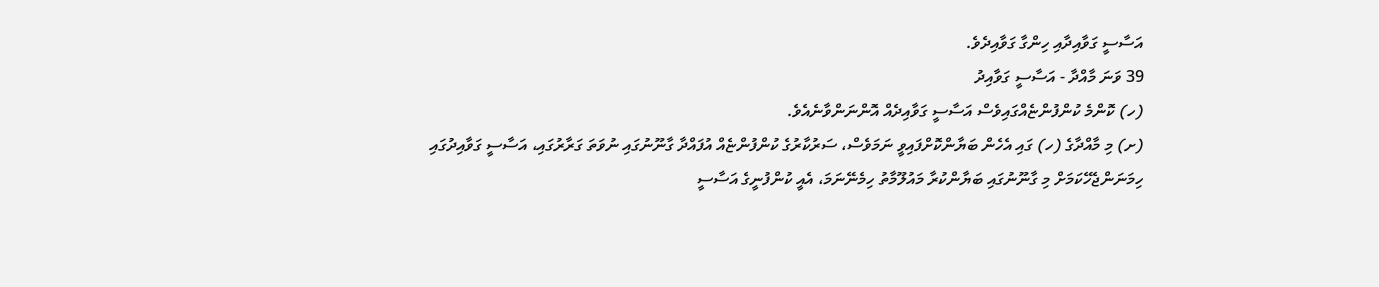އަސާސީ ގަވާއިދާއި ހިންގާ ގަވާއިދެވެ.
39 ވަނަ މާއްދާ - އަސާސީ ގަވާއިދު
(ހ) ކޮންމެ ކުންފުންޏެއްގައިވެސް އަސާސީ ގަވާއިދެއް އޮންނަންވާނެއެވެ.
(ށ) މި މާއްދާގެ (ހ) ގައި އެހެން ބަޔާންކޮށްފައިވީ ނަމަވެސް، ސަރުކާރުގެ ކުންފުންޏެއް އުފައްދާ ގާނޫނުގައި ނުވަތަ ގަރާރުގައި، އަސާސީ ގަވާއިދުގައި ހިމަނަންޖެހޭކަމަށް މި ގާނޫނުގައި ބަޔާންކުރާ މައުލޫމާތު ހިމެނޭނަމަ، އެއީ ކުންފުނީގެ އަސާސީ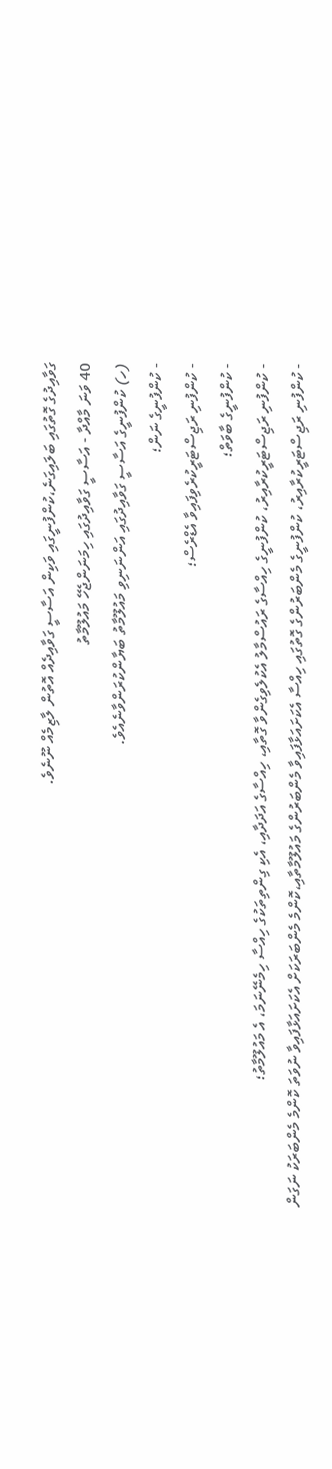ގަވާއިދުގެ ގޮތުގައި ބަލައިގަނެ،ކުންފުނީގައި ވަކިން އަސާސީ ގަވާއިދެއް އޮތުން ލާޒިމެއް ނޫނެވެ.
40 ވަނަ މާއްދާ - އަސާސީ ގަވާއިދުގައި ހިމަނަންޖެހޭ މައުލޫމާތު
(ހ) ކުންފުނީގެ އަސާސީ ގަވާއިދުގައި އަންނަނިވި މައުލޫމާތު ބަޔާންކުރަންވާނެއެވެ.
- ކުންފުނީގެ ނަން؛
- ކުންފުނި ރަޖިސްޓަރީކުރެވިފައިވާ އެޑްރެސް؛
- ކުންފުނީގެ ބާވަތް؛
- ކުންފުނި ރަޖިސްޓަރީކުރާއިރު، ކުންފުނީގެ ހިއްސާގެ ރައުސްމާލު އެކުލެވިގެންވާ ގޮތާއި، ހިއްސާގެ އަދަދާއި، އެކި ގިންތިތަކުގެ ހިއްސާ ހިމެނޭނަމަ، އެ މައުލޫމާތު؛
- ކުންފުނި ރަޖިސްޓަރީކުރާއިރު، ކުންފުނީގެ މެންބަރުންގެ ގޮތުގައި ހިއްސާ އެކަށައަޅާފައިވާ މެންބަރުންގެ މައުލޫމާތާއި،ކޮންމެ މެންބަރަކަށް އެކަށައަޅާފައިވާ ނުވަތަ ކޮންމެ މެންބަރަކު ނަގަން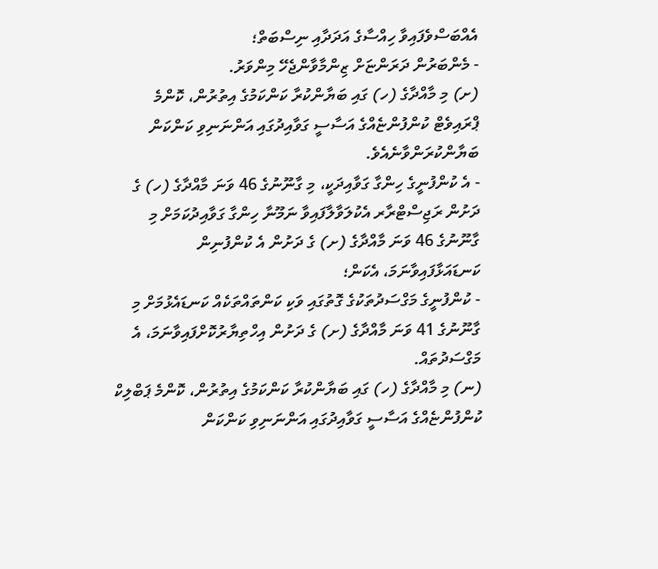އެއްބަސްވެފައިވާ ހިއްސާގެ އަދަދާއި ނިސްބަތް؛
- މެންބަރުން ދަރަންޏަށް ޒިންމާވާންޖެހޭ މިންވަރު.
(ށ) މި މާއްދާގެ (ހ) ގައި ބަޔާންކުރާ ކަންކަމުގެ އިތުރުން، ކޮންމެ ޕްރައިވެޓް ކުންފުންޏެއްގެ އަސާސީ ގަވާއިދުގައި އަންނަނިވި ކަންކަން ބަޔާންކުރަންވާނެއެވެ.
- އެ ކުންފުނީގެ ހިންގާ ގަވާއިދަކީ، މި ގާނޫނުގެ 46 ވަނަ މާއްދާގެ (ހ) ގެ ދަށުން ރަޖިސްޓްރާރ އެކުލަވާލާފައިވާ ނަމޫނާ ހިންގާ ގަވާއިދުކަމަށް މި ގާނޫނުގެ 46 ވަނަ މާއްދާގެ (ށ) ގެ ދަށުން އެ ކުންފުނިން ކަނޑައަޅާފައިވާނަމަ، އެކަން؛
- ކުންފުނީގެ މަގްސަދުތަކުގެ ގޮތުގައި ވަކި ކަންތައްތަކެއް ކަނޑައެޅުމަށް މި ގާނޫނުގެ 41 ވަނަ މާއްދާގެ (ށ) ގެ ދަށުން އިހްތިޔާރުކޮށްފައިވާނަމަ، އެ މަގްސަދުތައް.
(ނ) މި މާއްދާގެ (ހ) ގައި ބަޔާންކުރާ ކަންކަމުގެ އިތުރުން، ކޮންމެ ޕަބްލިކް ކުންފުންޏެއްގެ އަސާސީ ގަވާއިދުގައި އަންނަނިވި ކަންކަން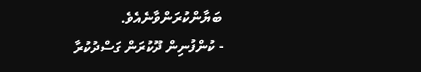ބަޔާންކުރަންވާނެއެވެ.
- ކުންފުނިން ދޫކުރަން ގަސްދުކުރާ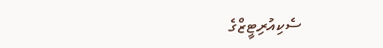ސެކިއުރިޓީޒްގެ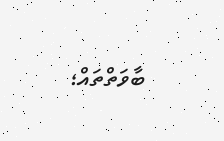ބާވަތްތައް؛